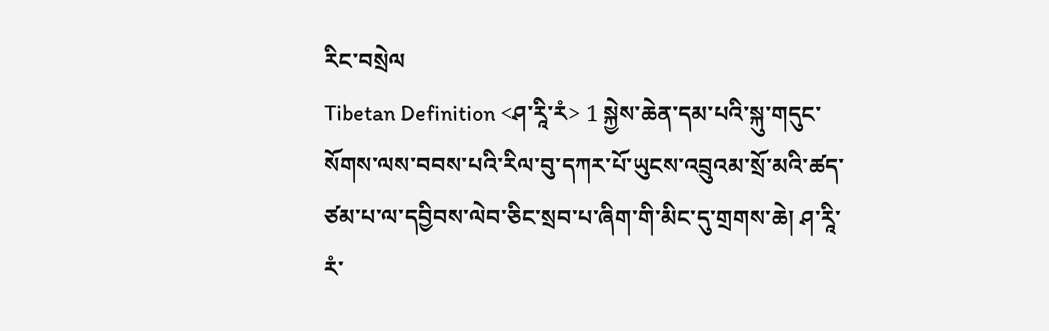རིང་བསྲེལ
Tibetan Definition <ཤ་རཱི་རཾ> 1 སྐྱེས་ཆེན་དམ་པའི་སྐུ་གདུང་སོགས་ལས་བབས་པའི་རིལ་བུ་དཀར་པོ་ཡུངས་འབྲུའམ་སྲོ་མའི་ཚད་ཙམ་པ་ལ་དབྱིབས་ལེབ་ཅིང་སྲབ་པ་ཞིག་གི་མིང་དུ་གྲགས་ཆེ། ཤ་རཱི་རཾ་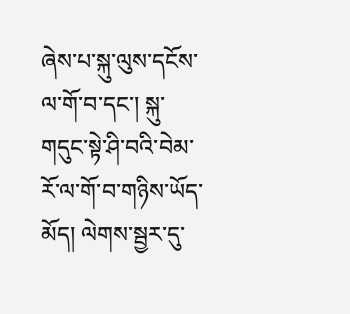ཞེས་པ་སྐུ་ལུས་དངོས་ལ་གོ་བ་དང་། སྐུ་གདུང་སྟེ་ཤི་བའི་བེམ་རོ་ལ་གོ་བ་གཉིས་ཡོད་མོད། ལེགས་སྦྱར་དུ་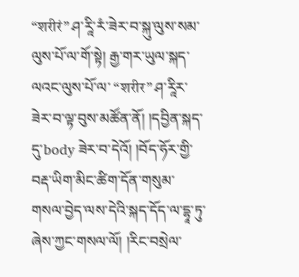“शरीरं” ཤ་རཱི་རཾ་ཟེར་བ་སྐུ་ལུས་སམ་ལུས་པོ་ལ་གོ་སྟེ། རྒྱ་གར་ཡུལ་སྐད་ལའང་ལུས་པོ་ལ་ “शरीर” ཤ་རཱིར་ཟེར་བ་ལྟ་བུས་མཚོན་ནོ། །དབྱིན་སྐད་དུ་body ཟེར་བ་དེའོ། །བོད་ཧོར་གྱི་བརྡ་ཡིག་མིང་ཚིག་དོན་གསུམ་གསལ་བྱེད་ལས་དེའི་སྐད་དོད་ལ་དྷཱ་ཏུ་ཞེས་ཀྱང་གསལ་ལོ། །རིང་བསྲེལ་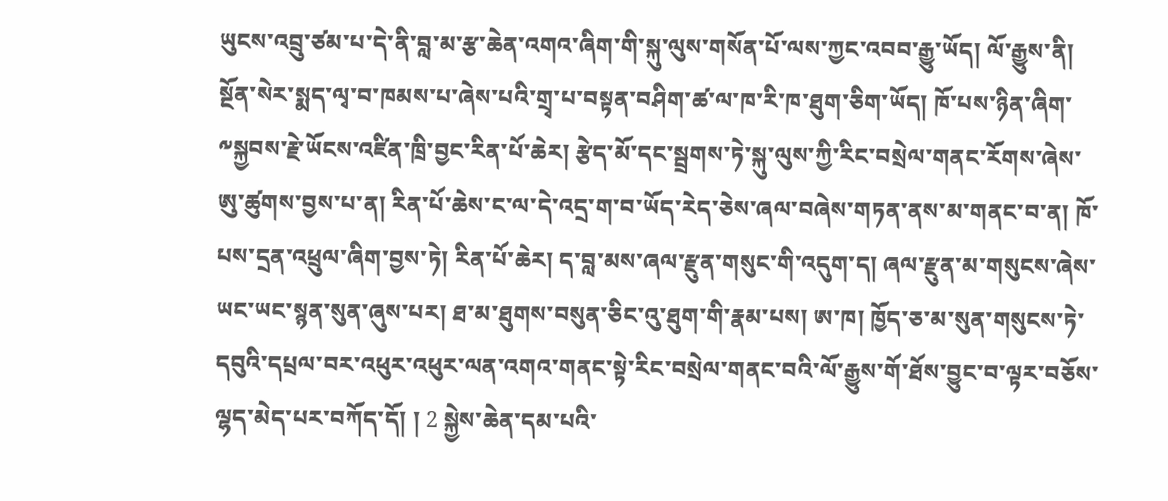ཡུངས་འབྲུ་ཙམ་པ་དེ་ནི་བླ་མ་རྩ་ཆེན་འགའ་ཞིག་གི་སྐུ་ལུས་གསོན་པོ་ལས་ཀྱང་འབབ་རྒྱུ་ཡོད། ལོ་རྒྱུས་ནི། སྔོན་སེར་སྨད་ལྭ་བ་ཁམས་པ་ཞེས་པའི་གྲྭ་པ་བསྟན་བཤིག་ཚ་ལ་ཁ་རི་ཁ་ཐུག་ཅིག་ཡོད། ཁོ་པས་ཉིན་ཞིག་༸སྐྱབས་རྗེ་ཡོངས་འཛིན་ཁྲི་བྱང་རིན་པོ་ཆེར། རྩེད་མོ་དང་སྦྲགས་ཏེ་སྐུ་ལུས་ཀྱི་རིང་བསྲེལ་གནང་རོགས་ཞེས་ཨུ་ཚུགས་བྱས་པ་ན། རིན་པོ་ཆེས་ང་ལ་དེ་འདྲ་ག་བ་ཡོད་རེད་ཅེས་ཞལ་བཞེས་གཏན་ནས་མ་གནང་བ་ན། ཁོ་པས་དྲན་འཕྲུལ་ཞིག་བྱས་ཏེ། རིན་པོ་ཆེར། ད་བླ་མས་ཞལ་རྫུན་གསུང་གི་འདུག་ད། ཞལ་རྫུན་མ་གསུངས་ཞེས་ཡང་ཡང་སྙན་སུན་ཞུས་པར། ཐ་མ་ཐུགས་བསུན་ཅིང་འུ་ཐུག་གི་རྣམ་པས། ཨ་ཁ། ཁྱོད་ཅ་མ་སུན་གསུངས་ཏེ་དབུའི་དཔྲལ་བར་འཕུར་འཕུར་ལན་འགའ་གནང་སྟེ་རིང་བསྲེལ་གནང་བའི་ལོ་རྒྱུས་གོ་ཐོས་བྱུང་བ་ལྟར་བཅོས་ལྷད་མེད་པར་བཀོད་དོ། ། 2 སྐྱེས་ཆེན་དམ་པའི་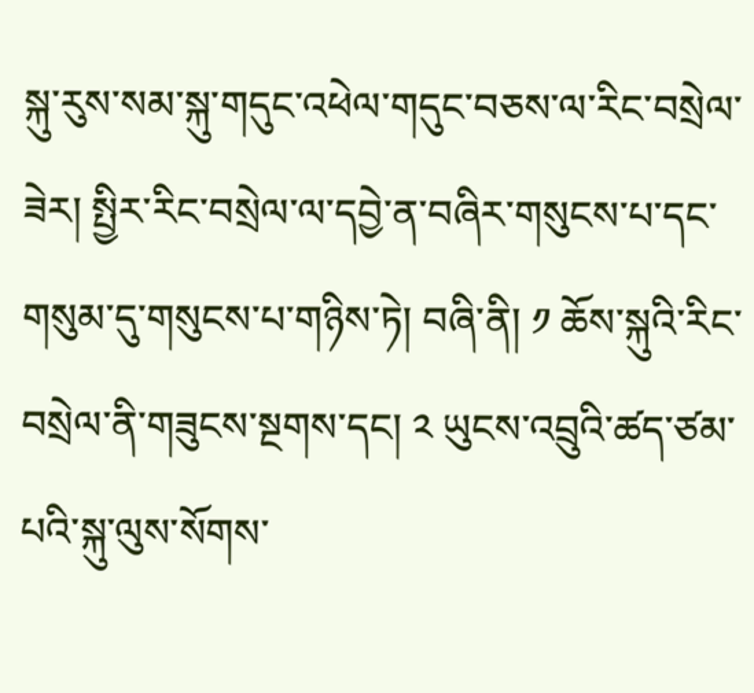སྐུ་རུས་སམ་སྐུ་གདུང་འཕེལ་གདུང་བཅས་ལ་རིང་བསྲེལ་ཟེར། སྤྱིར་རིང་བསྲེལ་ལ་དབྱེ་ན་བཞིར་གསུངས་པ་དང་གསུམ་དུ་གསུངས་པ་གཉིས་ཏེ། བཞི་ནི། ༡ ཆོས་སྐུའི་རིང་བསྲེལ་ནི་གཟུངས་སྔགས་དང། ༢ ཡུངས་འབྲུའི་ཚད་ཙམ་པའི་སྐུ་ལུས་སོགས་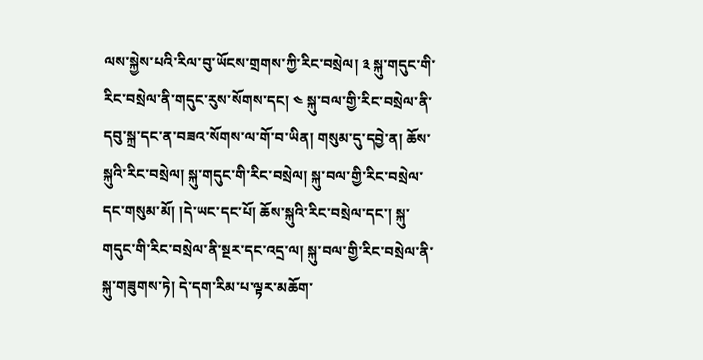ལས་སྐྱེས་པའི་རིལ་བུ་ཡོངས་གྲགས་ཀྱི་རིང་བསྲེལ། ༣ སྐུ་གདུང་གི་རིང་བསྲེལ་ནི་གདུང་རུས་སོགས་དང། ༤ སྐུ་བལ་གྱི་རིང་བསྲེལ་ནི་དབུ་སྐྲ་དང་ན་བཟའ་སོགས་ལ་གོ་བ་ཡིན། གསུམ་དུ་དབྱེ་ན། ཆོས་སྐུའི་རིང་བསྲེལ། སྐུ་གདུང་གི་རིང་བསྲེལ། སྐུ་བལ་གྱི་རིང་བསྲེལ་དང་གསུམ་མོ། །དེ་ཡང་དང་པོ། ཆོས་སྐུའི་རིང་བསྲེལ་དང་། སྐུ་གདུང་གི་རིང་བསྲེལ་ནི་སྔར་དང་འདྲ་ལ། སྐུ་བལ་གྱི་རིང་བསྲེལ་ནི་སྐུ་གཟུགས་ཏེ། དེ་དག་རིམ་པ་ལྟར་མཆོག་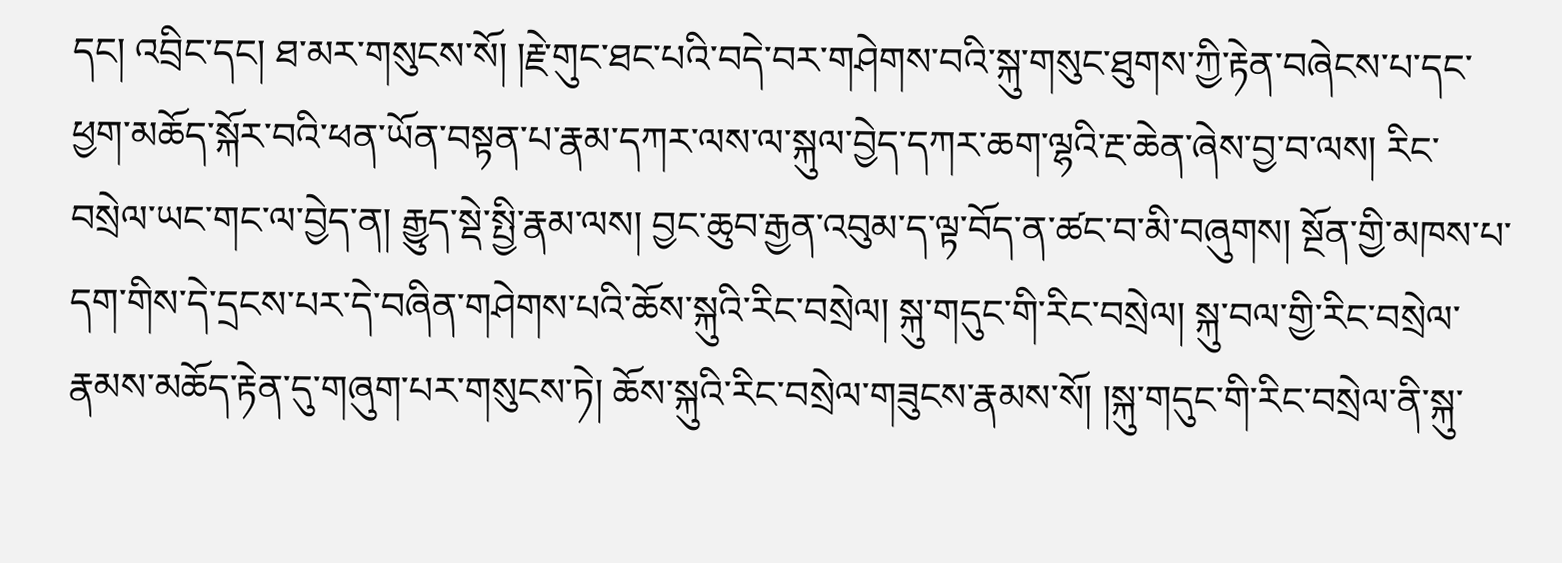དང། འབྲིང་དང། ཐ་མར་གསུངས་སོ། །རྗེ་གུང་ཐང་པའི་བདེ་བར་གཤེགས་བའི་སྐུ་གསུང་ཐུགས་ཀྱི་རྟེན་བཞེངས་པ་དང་ཕྱག་མཆོད་སྐོར་བའི་ཕན་ཡོན་བསྟན་པ་རྣམ་དཀར་ལས་ལ་སྐུལ་བྱེད་དཀར་ཆག་ལྷའི་རྔ་ཆེན་ཞེས་བྱ་བ་ལས། རིང་བསྲེལ་ཡང་གང་ལ་བྱེད་ན། རྒྱུད་སྡེ་སྤྱི་རྣམ་ལས། བྱང་ཆུབ་རྒྱན་འབུམ་ད་ལྟ་བོད་ན་ཚང་བ་མི་བཞུགས། སྔོན་གྱི་མཁས་པ་དག་གིས་དེ་དྲངས་པར་དེ་བཞིན་གཤེགས་པའི་ཆོས་སྐུའི་རིང་བསྲེལ། སྐུ་གདུང་གི་རིང་བསྲེལ། སྐུ་བལ་གྱི་རིང་བསྲེལ་རྣམས་མཆོད་རྟེན་དུ་གཞུག་པར་གསུངས་ཏེ། ཆོས་སྐུའི་རིང་བསྲེལ་གཟུངས་རྣམས་སོ། །སྐུ་གདུང་གི་རིང་བསྲེལ་ནི་སྐུ་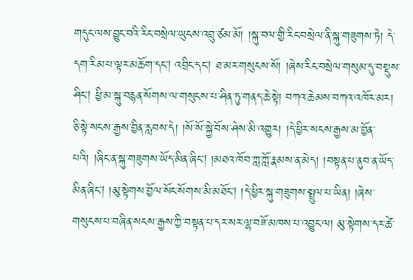གདུང་ལས་བྱུང་བའི་རིང་བསྲེལ་ཡུངས་འབྲུ་ཙམ་མོ། །སྐུ་བལ་གྱི་རིང་བསྲེལ་ནི་སྐུ་གཟུགས་ཏེ། དེ་དག་རིམ་པ་ལྟར་མཆོག་དང། འབྲིང་དང། ཐ་མར་གསུངས་སོ། །ཞེས་རིང་བསྲེལ་གསུམ་དུ་བསྡུས་ཤིང། ཕྱི་མ་སྐུ་བརྙན་སོགས་ལ་གསུངས་པ་ཤིན་ཏུ་གནད་ཆེ་སྟེ། བཀའ་ཆེམས་བཀའ་འཁོར་མར། ཅི་སྟེ་སངས་རྒྱས་བྱིན་རླབས་དེ། །སོ་སོ་སྐྱེ་བོས་ཤེས་མི་འགྱུར། །དེ་ཕྱིར་སངས་རྒྱས་མ་བྱོན་པའི། །ཞིང་ན་སྐུ་གཟུགས་ཡོད་མིན་ཞིང། །མཐའ་ཁོབ་ཀླ་ཀློ་རྣམས་ན་མེད། །བསྟན་པ་ནུབ་ན་ཡོད་མིན་ཞིང། །མུ་སྟེགས་བྱོལ་སོང་སོགས་མི་མཐོང། །དེ་ཕྱིར་སྐུ་གཟུགས་སྤྲུལ་པ་ཡིན། །ཞེས་གསུངས་པ་བཞིན་སངས་རྒྱས་ཀྱི་བསྟན་པ་དར་སར་ལྷ་བཟོ་མཁས་པ་འབྱུང་ལ། མུ་སྟེགས་དར་ཚེ་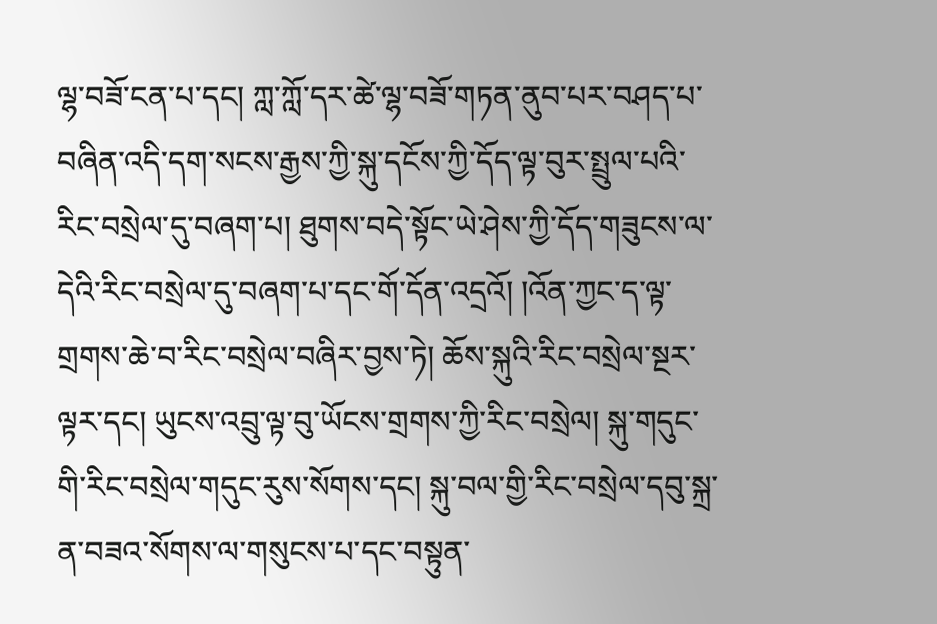ལྷ་བཟོ་ངན་པ་དང། ཀླ་ཀློ་དར་ཚེ་ལྷ་བཟོ་གཏན་ནུབ་པར་བཤད་པ་བཞིན་འདི་དག་སངས་རྒྱས་ཀྱི་སྐུ་དངོས་ཀྱི་དོད་ལྟ་བུར་སྤྲུལ་པའི་རིང་བསྲེལ་དུ་བཞག་པ། ཐུགས་བདེ་སྟོང་ཡེ་ཤེས་ཀྱི་དོད་གཟུངས་ལ་དེའི་རིང་བསྲེལ་དུ་བཞག་པ་དང་གོ་དོན་འདྲའོ། །འོན་ཀྱང་ད་ལྟ་གྲགས་ཆེ་བ་རིང་བསྲེལ་བཞིར་བྱས་ཏེ། ཆོས་སྐུའི་རིང་བསྲེལ་སྔར་ལྟར་དང། ཡུངས་འབྲུ་ལྟ་བུ་ཡོངས་གྲགས་ཀྱི་རིང་བསྲེལ། སྐུ་གདུང་གི་རིང་བསྲེལ་གདུང་རུས་སོགས་དང། སྐུ་བལ་གྱི་རིང་བསྲེལ་དབུ་སྐྲ་ན་བཟའ་སོགས་ལ་གསུངས་པ་དང་བསྟུན་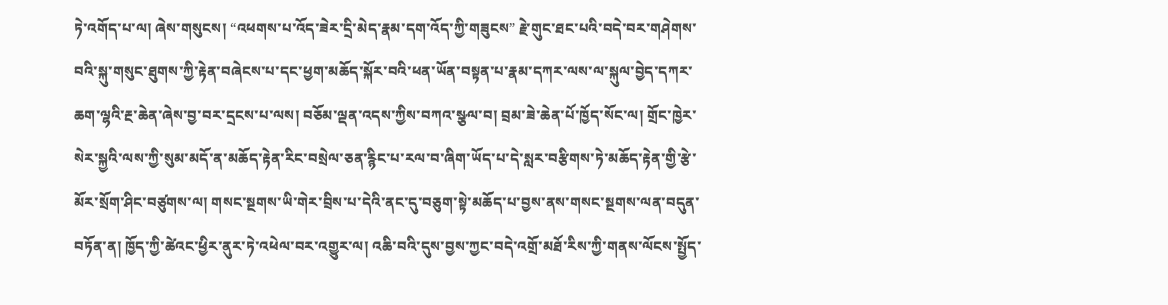ཏེ་འགོད་པ་ལ། ཞེས་གསུངས། “འཕགས་པ་འོད་ཟེར་དྲི་མེད་རྣམ་དག་འོད་ཀྱི་གཟུངས” རྗེ་གུང་ཐང་པའི་བདེ་བར་གཤེགས་བའི་སྐུ་གསུང་ཐུགས་ཀྱི་རྟེན་བཞེངས་པ་དང་ཕྱག་མཆོད་སྐོར་བའི་ཕན་ཡོན་བསྟན་པ་རྣམ་དཀར་ལས་ལ་སྐུལ་བྱེད་དཀར་ཆག་ལྷའི་རྔ་ཆེན་ཞེས་བྱ་བར་དྲངས་པ་ལས། བཅོམ་ལྡན་འདས་ཀྱིས་བཀའ་སྩལ་བ། བྲམ་ཟེ་ཆེན་པོ་ཁྱོད་སོང་ལ། གྲོང་ཁྱེར་སེར་སྐྱའི་ལས་ཀྱི་སུམ་མདོ་ན་མཆོད་རྟེན་རིང་བསྲེལ་ཅན་རྙིང་པ་རལ་བ་ཞིག་ཡོད་པ་དེ་སླར་བརྩིགས་ཏེ་མཆོད་རྟེན་གྱི་རྩེ་མོར་སྲོག་ཤིང་བཙུགས་ལ། གསང་སྔགས་ཡི་གེར་བྲིས་པ་དེའི་ནང་དུ་བཅུག་སྟེ་མཆོད་པ་བྱས་ནས་གསང་སྔགས་ལན་བདུན་བཏོན་ན། ཁྱོད་ཀྱི་ཚེའང་ཕྱིར་ནུར་ཏེ་འཕེལ་བར་འགྱུར་ལ། འཆི་བའི་དུས་བྱས་ཀྱང་བདེ་འགྲོ་མཐོ་རིས་ཀྱི་གནས་ལོངས་སྤྱོད་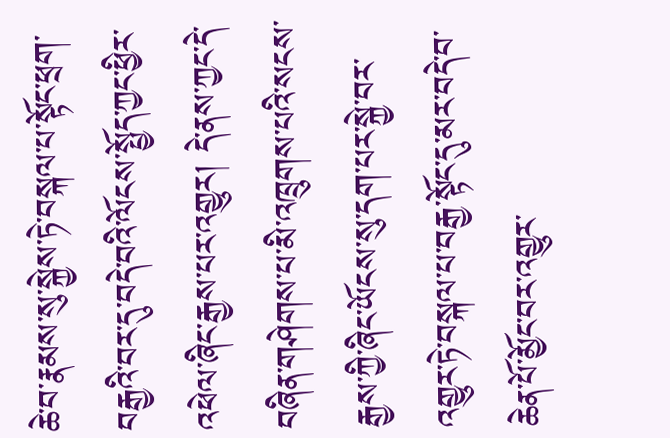ཆེ་བ་རྣམས་སུ་སྐྱེས་ཏེ་བསྐལ་པ་སྟོང་ཕྲག་བརྒྱའི་བར་དུ་བདེ་བའི་ལོངས་སྤྱོད་ཀྱང་ཕྱིར་འཕེལ་ཞིང་རྒྱས་པར་འགྱུར། དེ་ནས་ཀྱང་དེ་བཞིན་གཤེགས་པ་མི་འཁྲུགས་པའི་སངས་རྒྱས་ཀྱི་ཞིང་ཡོངས་སུ་དག་པར་སྐྱེ་བར་འགྱུར་ཏེ་བསྐལ་པ་བརྒྱ་སྟོང་དུ་མར་བདེ་བ་ཆེན་པོ་མྱོང་བར་འགྱུར་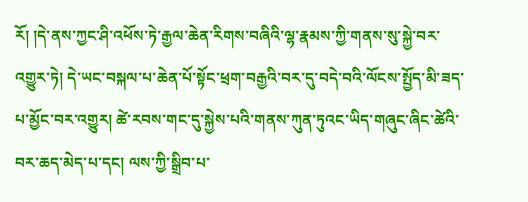རོ། །དེ་ནས་ཀྱང་ཤི་འཕོས་ཏེ་རྒྱལ་ཆེན་རིགས་བཞིའི་ལྷ་རྣམས་ཀྱི་གནས་སུ་སྐྱེ་བར་འགྱུར་ཏེ། དེ་ཡང་བསྐལ་པ་ཆེན་པོ་སྟོང་ཕྲག་བརྒྱའི་བར་དུ་བདེ་བའི་ལོངས་སྤྱོད་མི་ཟད་པ་མྱོང་བར་འགྱུར། ཚེ་རབས་གང་དུ་སྐྱེས་པའི་གནས་ཀུན་ཏུའང་ཡིད་གཞུང་ཞིང་ཚེའི་བར་ཆད་མེད་པ་དང། ལས་ཀྱི་སྒྲིབ་པ་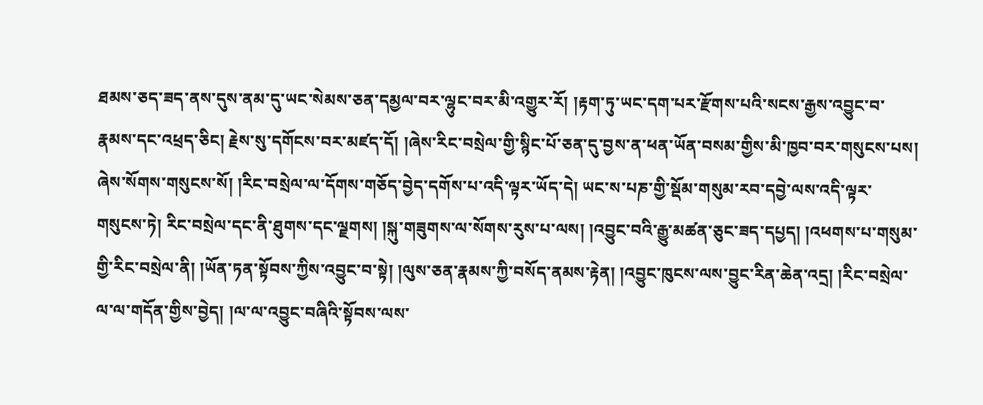ཐམས་ཅད་ཟད་ནས་དུས་ནམ་དུ་ཡང་སེམས་ཅན་དམྱལ་བར་ལྷུང་བར་མི་འགྱུར་རོ། །རྟག་ཏུ་ཡང་དག་པར་རྫོགས་པའི་སངས་རྒྱས་འབྱུང་བ་རྣམས་དང་འཕྲད་ཅིང། རྗེས་སུ་དགོངས་བར་མཛད་དོ། །ཞེས་རིང་བསྲེལ་གྱི་སྙིང་པོ་ཅན་དུ་བྱས་ན་ཕན་ཡོན་བསམ་གྱིས་མི་ཁྱབ་བར་གསུངས་པས། ཞེས་སོགས་གསུངས་སོ། །རིང་བསྲེལ་ལ་དོགས་གཅོད་བྱེད་དགོས་པ་འདི་ལྟར་ཡོད་དེ། ཡང་ས་པཎ་གྱི་སྡོམ་གསུམ་རབ་དབྱེ་ལས་འདི་ལྟར་གསུངས་ཏེ། རིང་བསྲེལ་དང་ནི་ཐུགས་དང་ལྗགས། །སྐུ་གཟུགས་ལ་སོགས་རུས་པ་ལས། །འབྱུང་བའི་རྒྱུ་མཚན་ཅུང་ཟད་དཔྱད། །འཕགས་པ་གསུམ་གྱི་རིང་བསྲེལ་ནི། །ཡོན་ཏན་སྟོབས་ཀྱིས་འབྱུང་བ་སྟེ། །ལུས་ཅན་རྣམས་ཀྱི་བསོད་ནམས་རྟེན། །འབྱུང་ཁུངས་ལས་བྱུང་རིན་ཆེན་འདྲ། །རིང་བསྲེལ་ལ་ལ་གདོན་གྱིས་བྱེད། །ལ་ལ་འབྱུང་བཞིའི་སྟོབས་ལས་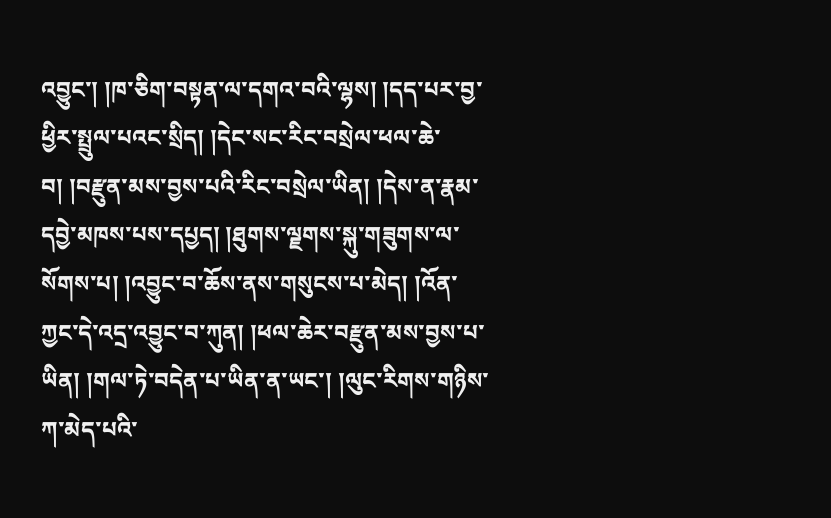འབྱུང་། །ཁ་ཅིག་བསྟན་ལ་དགའ་བའི་ལྷས། །དད་པར་བྱ་ཕྱིར་སྤྲུལ་པའང་སྲིད། །དེང་སང་རིང་བསྲེལ་ཕལ་ཆེ་བ། །བརྫུན་མས་བྱས་པའི་རིང་བསྲེལ་ཡིན། །དེས་ན་རྣམ་དབྱེ་མཁས་པས་དཔྱད། །ཐུགས་ལྗགས་སྐུ་གཟུགས་ལ་སོགས་པ། །འབྱུང་བ་ཆོས་ནས་གསུངས་པ་མེད། །འོན་ཀྱང་དེ་འདྲ་འབྱུང་བ་ཀུན། །ཕལ་ཆེར་བརྫུན་མས་བྱས་པ་ཡིན། །གལ་ཏེ་བདེན་པ་ཡིན་ན་ཡང་། །ལུང་རིགས་གཉིས་ཀ་མེད་པའི་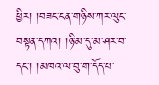ཕྱིར། །བཟང་ངན་གཉིས་ཀར་ལུང་བསྟན་དཀའ། །ཉི་མ་དུ་མ་ཤར་བ་དང་། །མཁའ་ལ་བུ་ག་དོད་པ་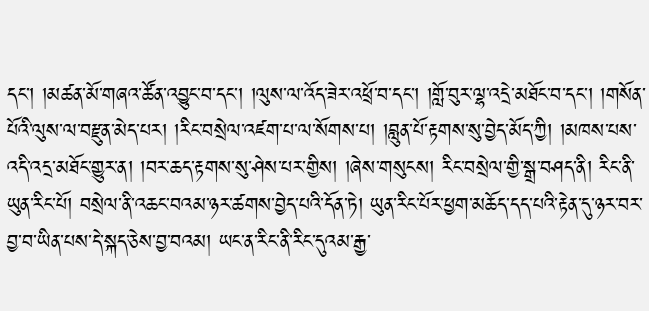དང་། །མཚན་མོ་གཞའ་ཚོན་འབྱུང་བ་དང་། །ལུས་ལ་འོད་ཟེར་འཕྲོ་བ་དང་། །གློ་བུར་ལྷ་འདྲེ་མཐོང་བ་དང་། །གསོན་པོའི་ལུས་ལ་བརྫུན་མེད་པར། །རིང་བསྲེལ་འཛག་པ་ལ་སོགས་པ། །བླུན་པོ་རྟགས་སུ་བྱེད་མོད་ཀྱི། །མཁས་པས་འདི་འདྲ་མཐོང་གྱུར་ན། །བར་ཆད་རྟགས་སུ་ཤེས་པར་གྱིས། །ཞེས་གསུངས། རིང་བསྲེལ་གྱི་སྒྲ་བཤད་ནི། རིང་ནི་ཡུན་རིང་པོ། བསྲེལ་ནི་འཆང་བའམ་ཉར་ཚགས་བྱེད་པའི་དོན་ཏེ། ཡུན་རིང་པོར་ཕྱག་མཆོད་དད་པའི་རྟེན་དུ་ཉར་བར་བྱ་བ་ཡིན་པས་དེ་སྐད་ཅེས་བྱ་བའམ། ཡང་ན་རིང་ནི་རིང་དུའམ་རྒྱ་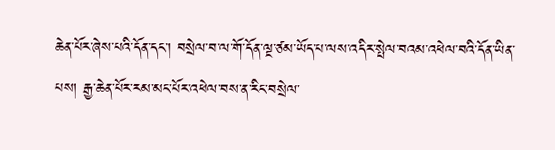ཆེན་པོར་ཞེས་པའི་དོན་དང་། བསྲེལ་བ་ལ་གོ་དོན་ལྔ་ཙམ་ཡོད་པ་ལས་འདིར་སྤེལ་བའམ་འཕེལ་བའི་དོན་ཡིན་པས། རྒྱ་ཆེན་པོར་རམ་མང་པོར་འཕེལ་བས་ན་རིང་བསྲེལ་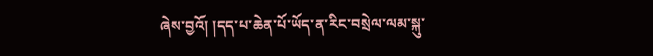ཞེས་བྱའོ། །དད་པ་ཆེན་པོ་ཡོད་ན་རིང་བསྲེལ་ལམ་སྐུ་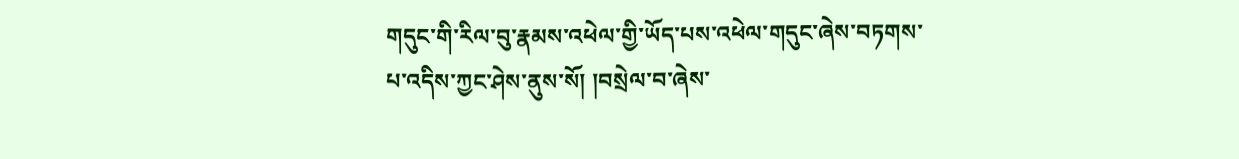གདུང་གི་རིལ་བུ་རྣམས་འཕེལ་གྱི་ཡོད་པས་འཕེལ་གདུང་ཞེས་བཏགས་པ་འདིས་ཀྱང་ཤེས་ནུས་སོ། །བསྲེལ་བ་ཞེས་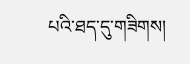པའི་ཐད་དུ་གཟིགས།